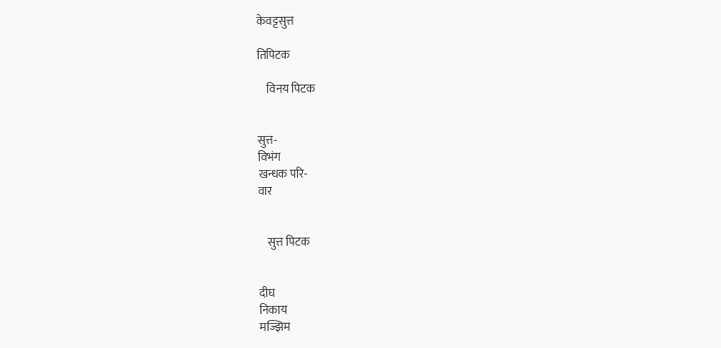केवट्टसुत्त

तिपिटक

    विनय पिटक


सुत्त-
विभंग
खन्धक परि-
वार


    सुत्त पिटक


दीघ
निकाय
मज्झिम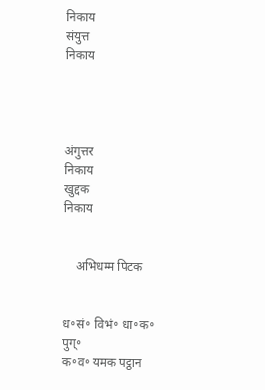निकाय
संयुत्त
निकाय




अंगुत्तर
निकाय
खुद्दक
निकाय


    अभिधम्म पिटक


ध॰सं॰ विभं॰ धा॰क॰
पुग्॰
क॰व॰ यमक पट्ठान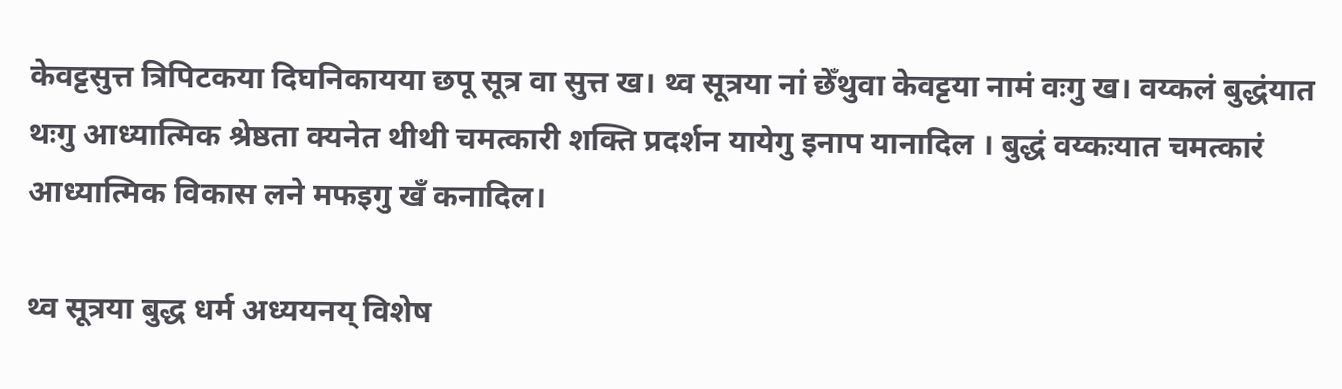केवट्टसुत्त त्रिपिटकया दिघनिकायया छपू सूत्र वा सुत्त ख। थ्व सूत्रया नां छेँथुवा केवट्टया नामं वःगु ख। वय्कलं बुद्धंयात थःगु आध्यात्मिक श्रेष्ठता क्यनेत थीथी चमत्कारी शक्ति प्रदर्शन यायेगु इनाप यानादिल । बुद्धं वय्कःयात चमत्कारं आध्यात्मिक विकास लने मफइगु खँ कनादिल।

थ्व सूत्रया बुद्ध धर्म अध्ययनय् विशेष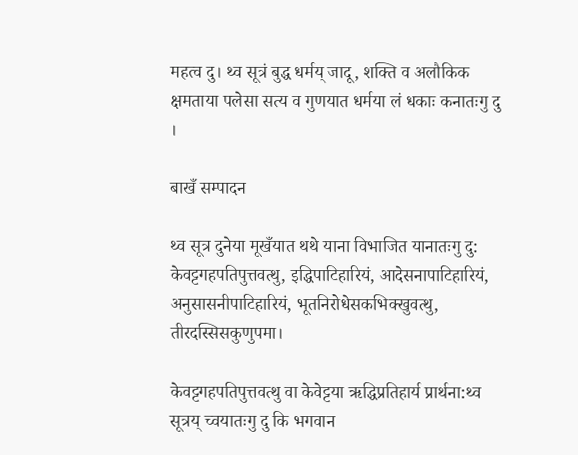महत्व दु। थ्व सूत्रं बुद्ध धर्मय् जादू, शक्ति व अलौकिक क्षमताया पलेसा सत्य व गुणयात धर्मया लं धकाः कनातःगु दु ।

बाखँ सम्पादन

थ्व सूत्र दुनेया मूखँयात थथे याना विभाजित यानातःगु दु: केवट्टगहपतिपुत्तवत्थु, इद्धिपाटिहारियं, आदेसनापाटिहारियं, अनुसासनीपाटिहारियं, भूतनिरोधेसकभिक्खुवत्थु, तीरदस्सिसकुणुपमा।

केवट्टगहपतिपुत्तवत्थु वा केवेट्टया ऋद्धिप्रतिहार्य प्रार्थना:थ्व सूत्रय् च्वयातःगु दु कि भगवान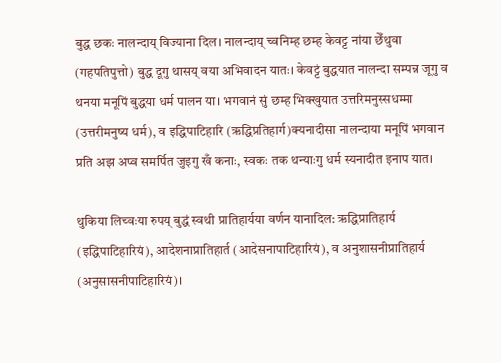बुद्ध छकः नालन्दाय् विज्याना दिल। नालन्दाय् च्वनिम्ह छम्ह केवट्ट नांया छेँथुवा (गहपतिपुत्तो) बुद्ध दूगु थासय् वया अभिवादन यातः। केवट्टं बुद्धयात नालन्दा सम्पन्न जूगु व थनया मनूपिं बुद्धया धर्म पालन या। भगवानं सुं छम्ह भिक्खुयात उत्तरिमनुस्सधम्मा (उत्तरीमनुष्य धर्म), व इद्धिपाटिहारि (ऋद्धिप्रतिहार्ग)क्यनादीसा नालन्दाया मनूपिं भगवान प्रति अझ अप्व समर्पित जुइगु खँ कनाः, स्वकः तक थन्याःगु धर्म स्यनादीत इनाप यात।

थुकिया लिच्वःया रुपय् बुद्धं स्वथी प्रातिहार्यया वर्णन यानादिल: ऋद्धिप्रातिहार्य (इद्धिपाटिहारियं), आदेशनाप्रातिहार्त (आदेसनापाटिहारियं), व अनुशासनीप्रातिहार्य (अनुसासनीपाटिहारियं)।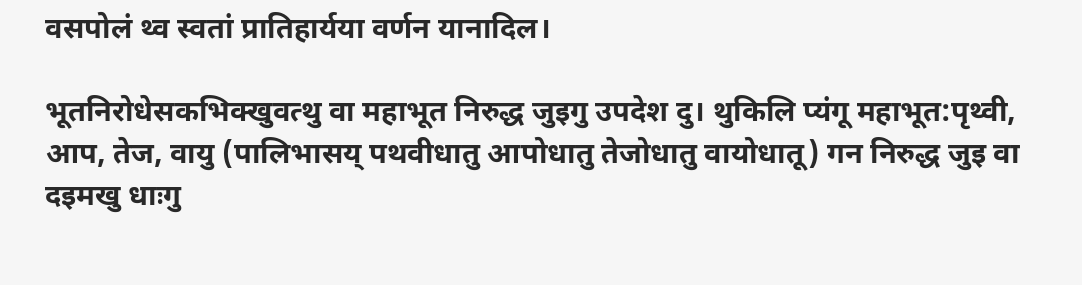वसपोलं थ्व स्वतां प्रातिहार्यया वर्णन यानादिल।

भूतनिरोधेसकभिक्खुवत्थु वा महाभूत निरुद्ध जुइगु उपदेश दु। थुकिलि प्यंगू महाभूत:पृथ्वी, आप, तेज, वायु (पालिभासय् पथवीधातु आपोधातु तेजोधातु वायोधातू) गन निरुद्ध जुइ वा दइमखु धाःगु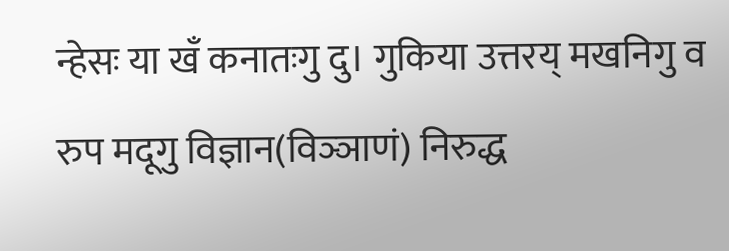न्हेसः या खँ कनातःगु दु। गुकिया उत्तरय् मखनिगु व रुप मदूगु विज्ञान(विञ्‍ञाणं) निरुद्ध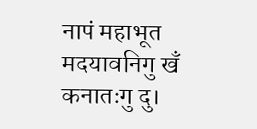नापं महाभूत मदयावनिगु खँ कनातःगु दु।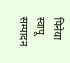पिनेया स्वापू सम्पादन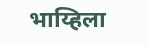भाय्हिला